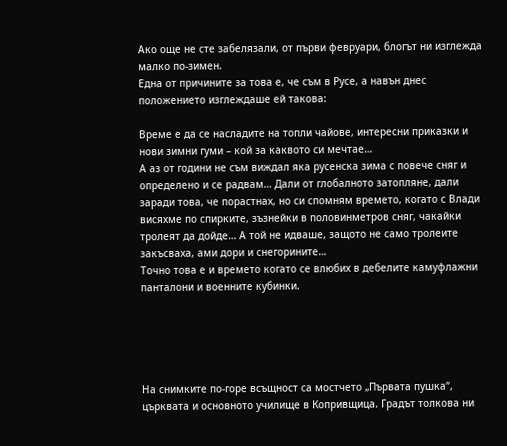Ако още не сте забелязали, от първи февруари, блогът ни изглежда малко по-зимен.
Една от причините за това е, че съм в Русе, а навън днес положението изглеждаше ей такова:

Време е да се насладите на топли чайове, интересни приказки и нови зимни гуми – кой за каквото си мечтае…
А аз от години не съм виждал яка русенска зима с повече сняг и определено и се радвам… Дали от глобалното затопляне, дали заради това, че порастнах, но си спомням времето, когато с Влади висяхме по спирките, зъзнейки в половинметров сняг, чакайки тролеят да дойде… А той не идваше, защото не само тролеите закъсваха, ами дори и снегорините…
Точно това е и времето когато се влюбих в дебелите камуфлажни панталони и военните кубинки.





На снимките по-горе всъщност са мостчето „Първата пушка“, църквата и основното училище в Копривщица. Градът толкова ни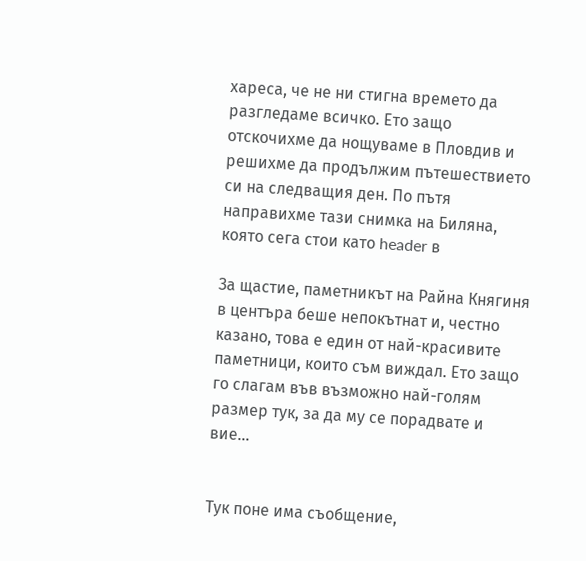хареса, че не ни стигна времето да разгледаме всичко. Ето защо отскочихме да нощуваме в Пловдив и решихме да продължим пътешествието си на следващия ден. По пътя направихме тази снимка на Биляна, която сега стои като header в

За щастие, паметникът на Райна Княгиня в центъра беше непокътнат и, честно казано, това е един от най-красивите паметници, които съм виждал. Ето защо го слагам във възможно най-голям размер тук, за да му се порадвате и вие…


Тук поне има съобщение,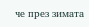че през зимата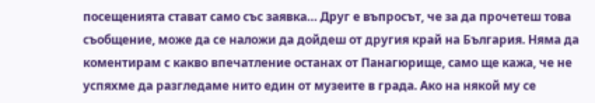посещенията стават само със заявка… Друг е въпросът, че за да прочетеш това съобщение, може да се наложи да дойдеш от другия край на България. Няма да коментирам с какво впечатление останах от Панагюрище, само ще кажа, че не успяхме да разгледаме нито един от музеите в града. Ако на някой му се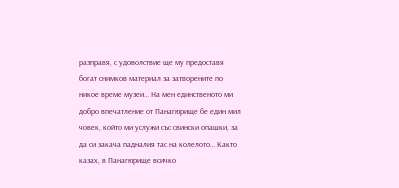разправя, с удоволствие ще му предоставя богат снимков материал за затворените по никое време музеи… На мен единственото ми добро впечатление от Панагюрище бе един мил човек, който ми услужи със свински опашки, за да си закача падналия тас на колелото… Както казах, в Панагюрище всичко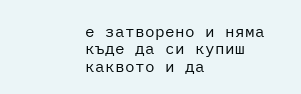е затворено и няма къде да си купиш каквото и да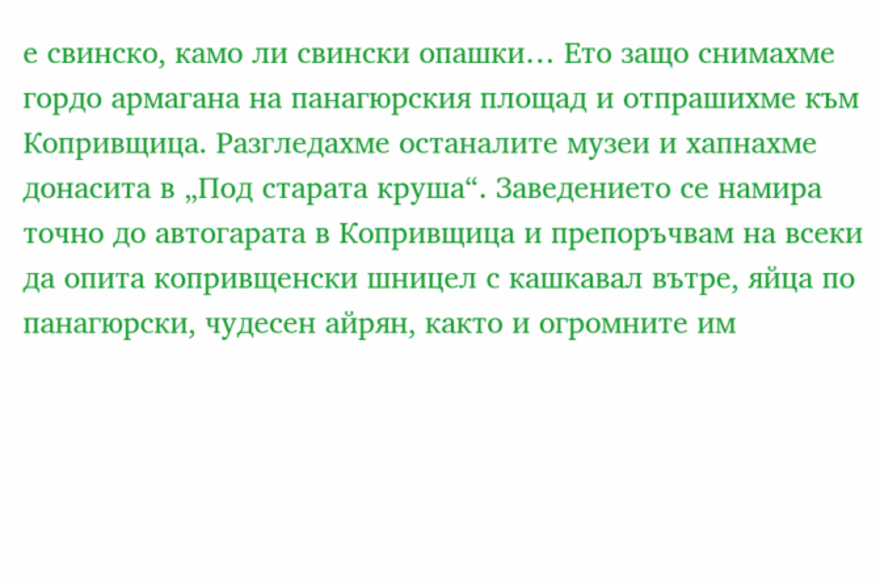е свинско, камо ли свински опашки… Ето защо снимахме гордо армагана на панагюрския площад и отпрашихме към Копривщица. Разгледахме останалите музеи и хапнахме донасита в „Под старата круша“. Заведението се намира точно до автогарата в Копривщица и препоръчвам на всеки да опита копривщенски шницел с кашкавал вътре, яйца по панагюрски, чудесен айрян, както и огромните им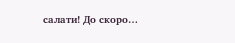салати! До скоро…